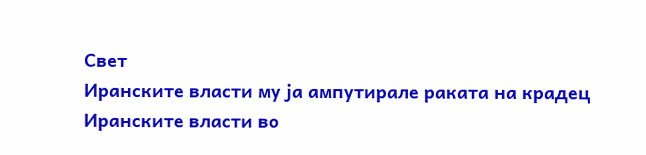Свет
Иранските власти му ја ампутирале раката на крадец
Иранските власти во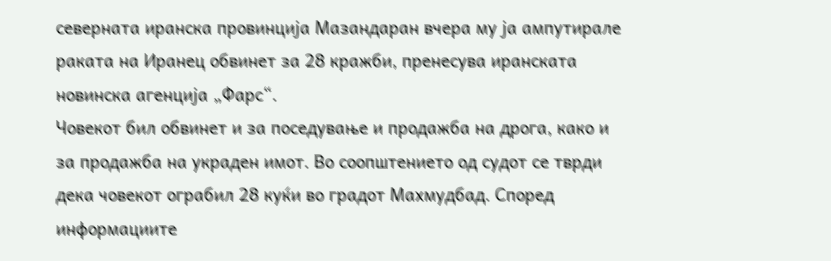северната иранска провинција Мазандаран вчера му ја ампутирале раката на Иранец обвинет за 28 кражби, пренесува иранската новинска агенција „Фарс“.
Човекот бил обвинет и за поседување и продажба на дрога, како и за продажба на украден имот. Во соопштението од судот се тврди дека човекот ограбил 28 куќи во градот Махмудбад. Според информациите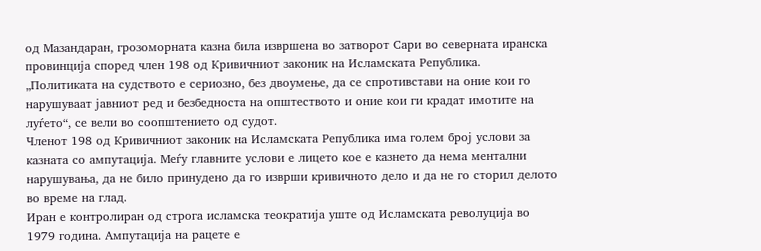од Мазандаран, грозоморната казна била извршена во затворот Сари во северната иранска провинција според член 198 од Кривичниот законик на Исламската Република.
„Политиката на судството е сериозно, без двоумење, да се спротивстави на оние кои го нарушуваат јавниот ред и безбедноста на општеството и оние кои ги крадат имотите на луѓето“, се вели во соопштението од судот.
Членот 198 од Кривичниот законик на Исламската Република има голем број услови за казната со ампутација. Меѓу главните услови е лицето кое е казнето да нема ментални нарушувања, да не било принудено да го изврши кривичното дело и да не го сторил делото во време на глад.
Иран е контролиран од строга исламска теократија уште од Исламската револуција во 1979 година. Ампутација на рацете е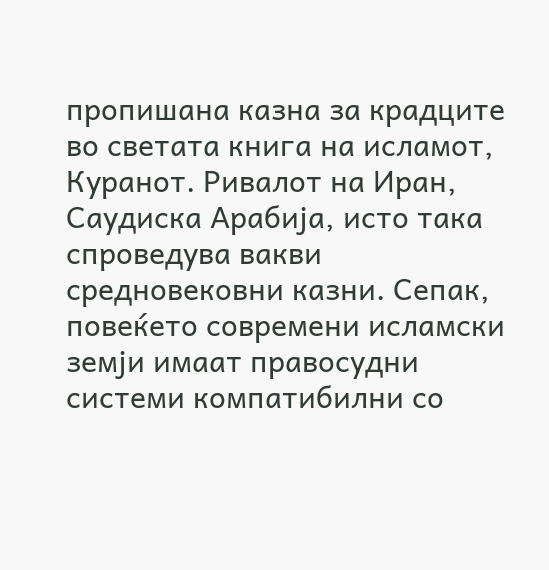пропишана казна за крадците во светата книга на исламот, Куранот. Ривалот на Иран, Саудиска Арабија, исто така спроведува вакви средновековни казни. Сепак, повеќето современи исламски земји имаат правосудни системи компатибилни со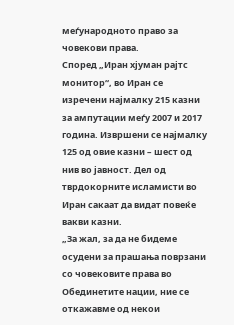меѓународното право за човекови права.
Според „Иран хјуман рајтс монитор“, во Иран се изречени најмалку 215 казни за ампутации меѓу 2007 и 2017 година. Извршени се најмалку 125 од овие казни – шест од нив во јавност. Дел од тврдокорните исламисти во Иран сакаат да видат повеќе вакви казни.
„За жал, за да не бидеме осудени за прашања поврзани со човековите права во Обединетите нации, ние се откажавме од некои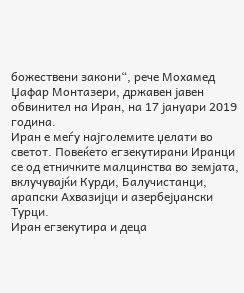божествени закони“, рече Мохамед Џафар Монтазери, државен јавен обвинител на Иран, на 17 јануари 2019 година.
Иран е меѓу најголемите џелати во светот. Повеќето егзекутирани Иранци се од етничките малцинства во земјата, вклучувајќи Курди, Балучистанци, арапски Ахвазијци и азербејџански Турци.
Иран егзекутира и деца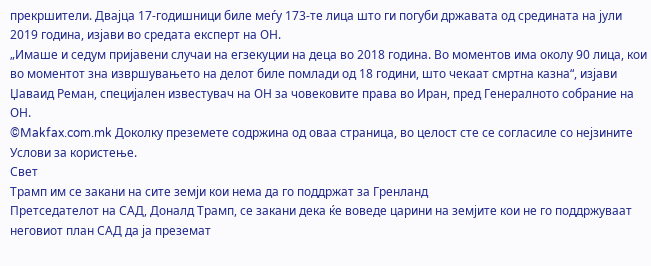прекршители. Двајца 17-годишници биле меѓу 173-те лица што ги погуби државата од средината на јули 2019 година, изјави во средата експерт на ОН.
„Имаше и седум пријавени случаи на егзекуции на деца во 2018 година. Во моментов има околу 90 лица, кои во моментот зна извршувањето на делот биле помлади од 18 години, што чекаат смртна казна“, изјави Џаваид Реман, специјален известувач на ОН за човековите права во Иран, пред Генералното собрание на ОН.
©Makfax.com.mk Доколку преземете содржина од оваа страница, во целост сте се согласиле со нејзините Услови за користење.
Свет
Трамп им се закани на сите земји кои нема да го поддржат за Гренланд
Претседателот на САД, Доналд Трамп, се закани дека ќе воведе царини на земјите кои не го поддржуваат неговиот план САД да ја преземат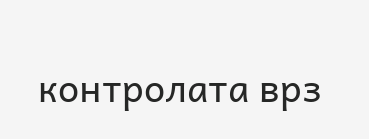контролата врз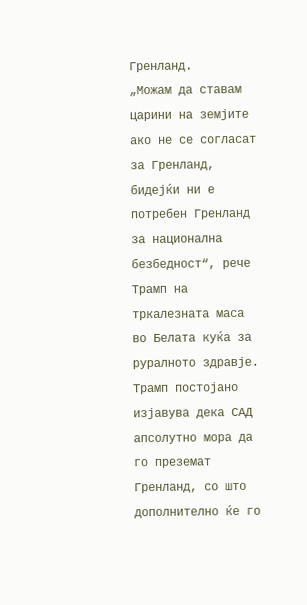Гренланд.
„Можам да ставам царини на земјите ако не се согласат за Гренланд, бидејќи ни е потребен Гренланд за национална безбедност“, рече Трамп на тркалезната маса во Белата куќа за руралното здравје.
Трамп постојано изјавува дека САД апсолутно мора да го преземат Гренланд, со што дополнително ќе го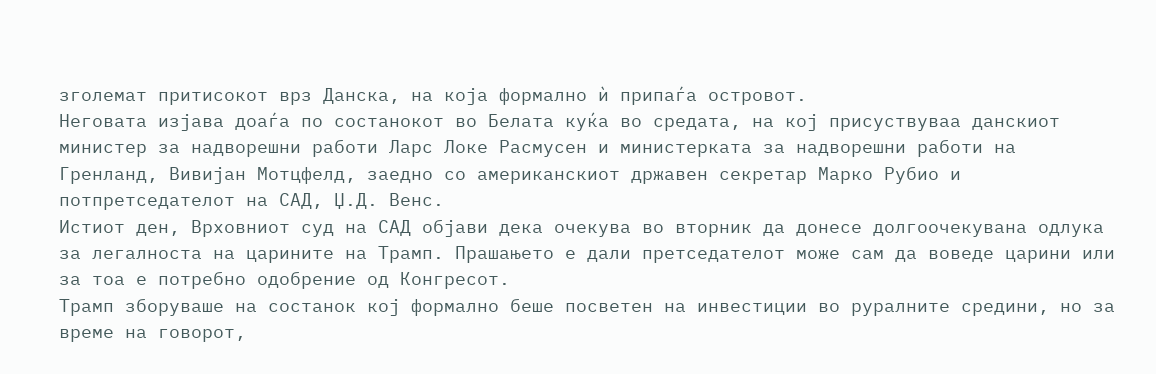зголемат притисокот врз Данска, на која формално ѝ припаѓа островот.
Неговата изјава доаѓа по состанокот во Белата куќа во средата, на кој присуствуваа данскиот министер за надворешни работи Ларс Локе Расмусен и министерката за надворешни работи на Гренланд, Вивијан Мотцфелд, заедно со американскиот државен секретар Марко Рубио и потпретседателот на САД, Џ.Д. Венс.
Истиот ден, Врховниот суд на САД објави дека очекува во вторник да донесе долгоочекувана одлука за легалноста на царините на Трамп. Прашањето е дали претседателот може сам да воведе царини или за тоа е потребно одобрение од Конгресот.
Трамп зборуваше на состанок кој формално беше посветен на инвестиции во руралните средини, но за време на говорот,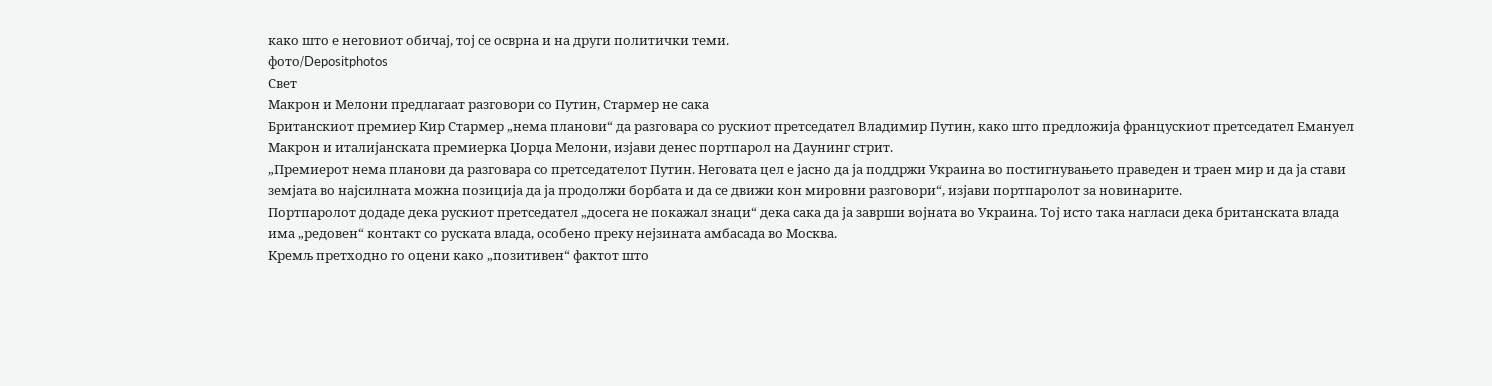како што е неговиот обичај, тој се осврна и на други политички теми.
фото/Depositphotos
Свет
Макрон и Мелони предлагаат разговори со Путин, Стармер не сака
Британскиот премиер Кир Стармер „нема планови“ да разговара со рускиот претседател Владимир Путин, како што предложија францускиот претседател Емануел Макрон и италијанската премиерка Џорџа Мелони, изјави денес портпарол на Даунинг стрит.
„Премиерот нема планови да разговара со претседателот Путин. Неговата цел е јасно да ја поддржи Украина во постигнувањето праведен и траен мир и да ја стави земјата во најсилната можна позиција да ја продолжи борбата и да се движи кон мировни разговори“, изјави портпаролот за новинарите.
Портпаролот додаде дека рускиот претседател „досега не покажал знаци“ дека сака да ја заврши војната во Украина. Тој исто така нагласи дека британската влада има „редовен“ контакт со руската влада, особено преку нејзината амбасада во Москва.
Кремљ претходно го оцени како „позитивен“ фактот што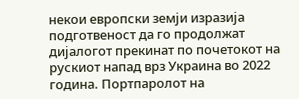некои европски земји изразија подготвеност да го продолжат дијалогот прекинат по почетокот на рускиот напад врз Украина во 2022 година. Портпаролот на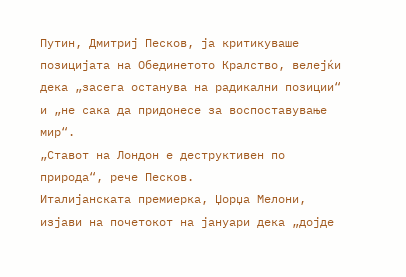Путин, Дмитриј Песков, ја критикуваше позицијата на Обединетото Кралство, велејќи дека „засега останува на радикални позиции“ и „не сака да придонесе за воспоставување мир“.
„Ставот на Лондон е деструктивен по природа“, рече Песков.
Италијанската премиерка, Џорџа Мелони, изјави на почетокот на јануари дека „дојде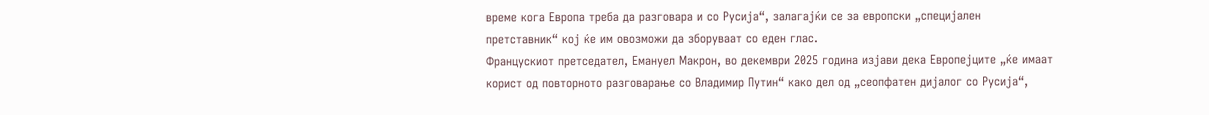време кога Европа треба да разговара и со Русија“, залагајќи се за европски „специјален претставник“ кој ќе им овозможи да зборуваат со еден глас.
Францускиот претседател, Емануел Макрон, во декември 2025 година изјави дека Европејците „ќе имаат корист од повторното разговарање со Владимир Путин“ како дел од „сеопфатен дијалог со Русија“,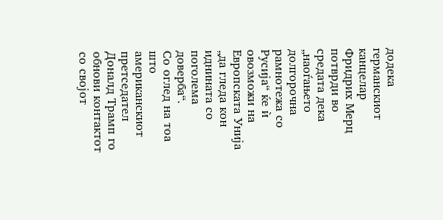додека германскиот канцелар Фридрих Мерц потврди во средата дека „наоѓањето долгорочна рамнотежа со Русија“ ќе ѝ овозможи на Европската Унија „да гледа кон иднината со поголема доверба“.
Со оглед на тоа што американскиот претседател Доналд Трамп го обнови контактот со својот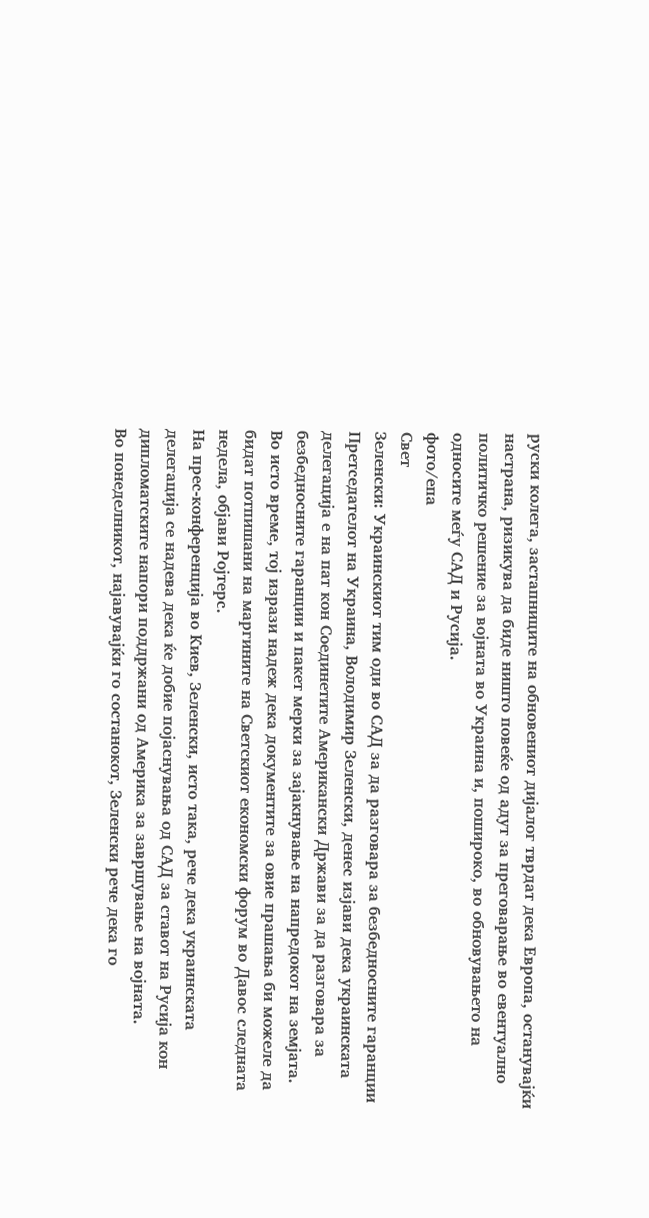руски колега, застапниците на обновениот дијалог тврдат дека Европа, останувајќи настрана, ризикува да биде ништо повеќе од адут за преговарање во евентуално политичко решение за војната во Украина и, пошироко, во обновувањето на односите меѓу САД и Русија.
фото/епа
Свет
Зеленски: Украинскиот тим оди во САД за да разговара за безбедносните гаранции
Претседателот на Украина, Володимир Зеленски, денес изјави дека украинската делегација е на пат кон Соединетите Американски Држави за да разговара за безбедносните гаранции и пакет мерки за зајакнување на напредокот на земјата.
Во исто време, тој изрази надеж дека документите за овие прашања би можеле да бидат потпишани на маргините на Светскиот економски форум во Давос следната недела, објави Ројтерс.
На прес-конференција во Киев, Зеленски, исто така, рече дека украинската делегација се надева дека ќе добие појаснувања од САД за ставот на Русија кон дипломатските напори поддржани од Америка за завршување на војната.
Во понеделникот, најавувајќи го состанокот, Зеленски рече дека го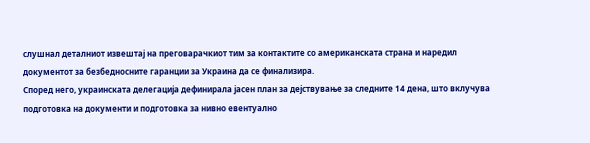слушнал деталниот извештај на преговарачкиот тим за контактите со американската страна и наредил документот за безбедносните гаранции за Украина да се финализира.
Според него, украинската делегација дефинирала јасен план за дејствување за следните 14 дена, што вклучува подготовка на документи и подготовка за нивно евентуално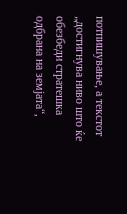потпишување, а текстот „достигнува ниво што ќе обезбеди стратешка одбрана на земјата“,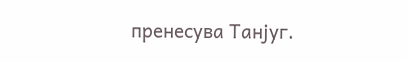пренесува Танјуг.